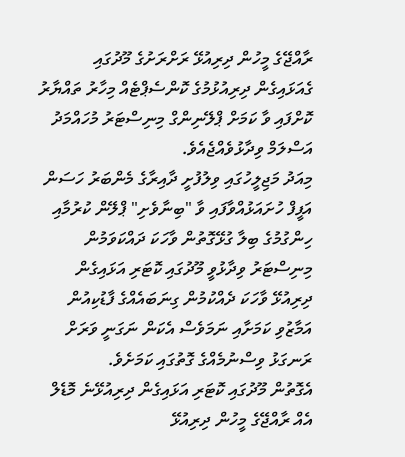ރާއްޖޭގެ މީހުން ދިރިއުޅޭ ރަށްރަށުގެ މޫދުގައި ގެއަޅައިގެން ދިރިއުޅުމުގެ ކޮންސެޕްޓެއް މިހާރު ތައްޔާރު ކޮށްފައި ވާ ކަމަށް ޕްލޭނިންގް މިނިސްޓަރު މުހައްމަދު އަސްލަމް ވިދާޅުވެއްޖެއެވެ.
މިއަދު މަޖިލީހުގައި ވިލުފުށީ ދާއިރާގެ މެންބަރު ހަސަން އަފީފް ހުށައަޅުއްވާފައި ވާ "ބިނާވެށި" ޕްލޭން ކުރުމާއި ހިންގުމުގެ ބިލާ ގުޅޭގޮތުން ވާހަކަ ދައްކަވަމުން މިނިސްޓަރު ވިދާޅުވީ މޫދުގައި ކޮޓަރި އަޅައިގެން ދިރިއުޅޭ ވާހަކަ ދެއްކުމުން ގިނަބައެއްގެ ފާޑުކިއުން އަމާޒުވި ކަމަށާއި ނަމަވެސް އެކަން ނަގަނީ ވަރަށް ރަނގަޅު ވިސްނުމެއްގެ ގޮތުގައި ކަމަށެވެ.
އެގޮތުން މޫދުގައި ކޮޓަރި އަޅައިގެން ދިރިއުޅޭނެ މޮޑެލް އެއް ރާއްޖޭގެ މީހުން ދިރިއުޅޭ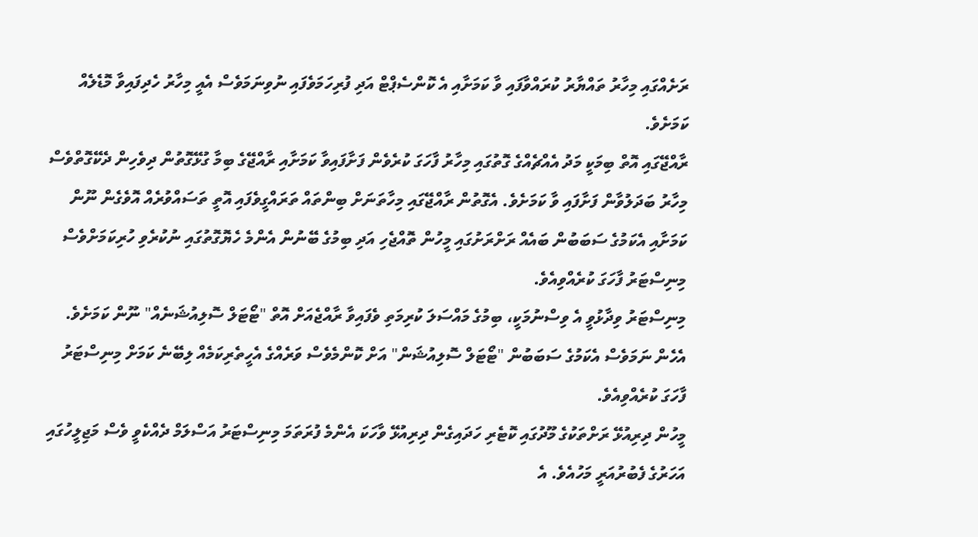ރަށެއްގައި މިހާރު ތައްޔާރު ކުރައްވާފައި ވާ ކަމަށާއި އެ ކޮންސެޕްޓް އަދި ފުރިހަމަވެފައި ނުވިނަމަވެސް އެއީ މިހާރު ހެދިފައިވާ މޮޑެލެއް ކަމަށެވެ.
ރާއްޖޭގައި އޮތް ބިމަކީ މަދު އެއްޗެއްގެ ގޮތުގައި މިހާރު ފާހަގަ ކުރެވެން ފަށާފައިވާ ކަމަށާއި ރާއްޖޭގެ ބިމާ ގުޅޭގޮތުން ދިވެހިން ދެކޭގޮތްވެސް މިހާރު ބަދަލުވާން ފަށާފައި ވާ ކަމަށެވެ. އެގޮތުން ރާއްޖޭގައި މިހާތަނަށް ބިންތައް ތަރައްގީވެފައި އޮތީ ތަސައްވުރެއް އޮވެގެން ނޫން ކަމަށާއި އެކަމުގެ ސަބަބުން ބައެއް ރަށްރަށުގައި މީހުން ތޮއްޖެހި އަދި ބިމުގެ ބޭނުން އެންމެ ހެޔޮގޮތުގައި ނުކުރެވި ހުރިކަމަށްވެސް މިނިސްޓަރު ފާހަގަ ކުރެއްވިއެވެ.
މިނިސްޓަރު ވިދާޅުވީ އެ ވިސްނުމަކީ، ބިމުގެ މައްސަލަ ކުރިމަތި ވެފައިވާ ރާއްޖެއަށް އޮތް "ޓޯޓަލް ސޮލިއުޝަނެއް" ނޫން ކަމަށެވެ. އެހެން ނަމަވެސް އެކަމުގެ ސަބަބުން "ޓޯޓަލް ސޮލިއުޝަން" އަށް ކޮންމެވެސް ވަރެއްގެ އެހީތެރިކަމެއް ލިބޭނެ ކަމަށް މިނިސްޓަރު ފާހަގަ ކުރެއްވިއެވެ.
މީހުން ދިރިއުޅޭ ރަށްތަކުގެ މޫދުގައި ކޮޓެރި ހަދައިގެން ދިރިއުޅޭ ވާހަކަ އެންމެ ފުރަތަމަ މިނިސްޓަރު އަސްލަމް ދެއްކެވީ ވެސް މަޖިލީހުގައި އަހަރުގެ ފެބުރުއަރީ މަހުއެވެ. އެ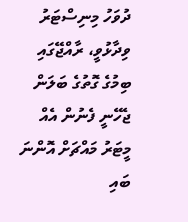ދުވަހު މިނިސްޓަރު ވިދާޅުވީ، ރާއްޖޭގައި ބިމުގެ ގޮތުގެ ބަލަން ޖެހޭނީ ފެނުން އެއް މީޓަރު މައްޗަށް އޮންނަ ބައި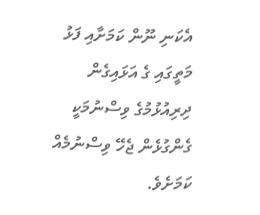އެކަނި ނޫން ކަމަށާއި ފަޅު މަތީގައި ގެ އަޅައިގެން ދިރިއުޅުމުގެ ވިސްނުމަކީ ގެންގުޅެން ޖެހޭ ވިސްނުމެއް ކަމަށެވެ.